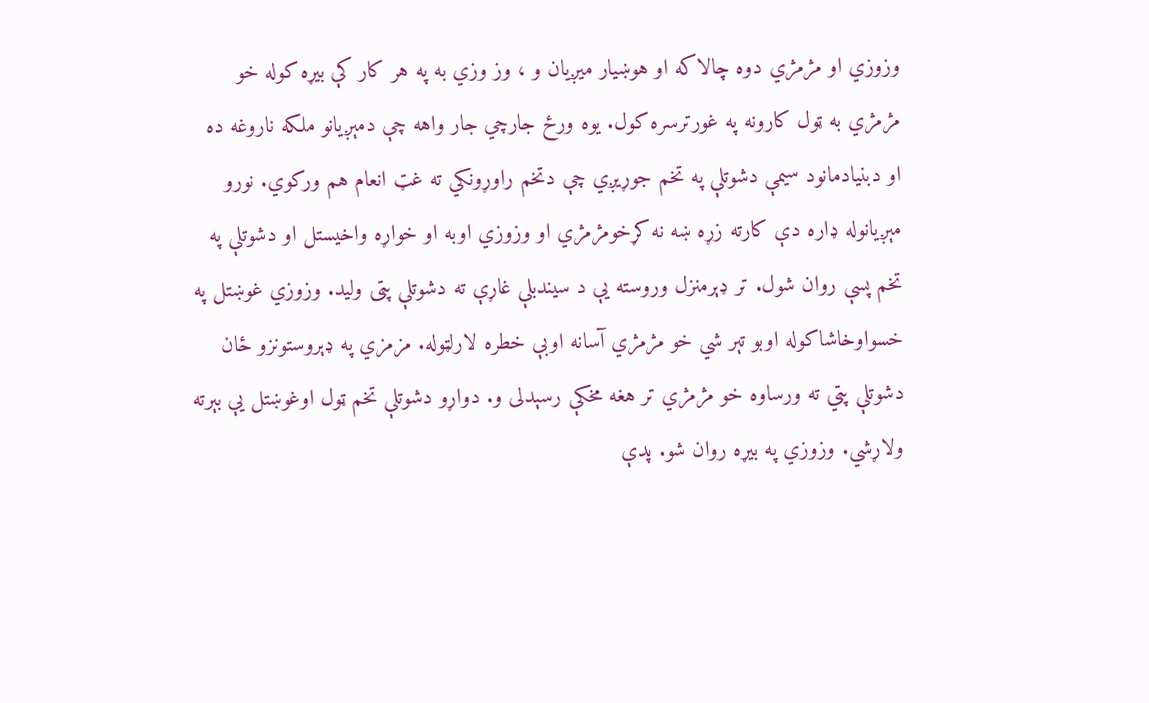وزوزي او مژمژي دوه چالاکه او هوښيار ميږيان و ، وز وزي به په هر کار کې بيړه کوله خو مژمژي به ټول کارونه په غورترسره کول. يوه ورځ جارچي جار واهه چې دمېږيانو ملکه ناروغه ده او دبنيادمانود سيمې دشوتلې په تخم جوړيږي چې دتخم راوړونکي ته غټ انعام هم ورکوي. نورو مېږيانوله ډاره دې کارته زړه ښه نه کړخومژمژي او وزوزي اوبه او خواړه واخيستل او دشوتلې په تخم پسې روان شول. تر ډېرمنزل وروسته يې د سيندبلې غاړې ته دشوتلې پټی وليد. وزوزي غوښتل په خسواوخاشاکوله اوبو تېر شي خو مژمژي آسانه اوبې خطره لارلټوله. مزمزي په ډېروستونزو ځان دشوتلې پټي ته ورساوه خو مژمژي تر هغه مخکې رسېدلی و. دواړو دشوتلې تخم ټول اوغوښتل يې بېرته ولاړشي. وزوزي په بيړه روان شو. پدې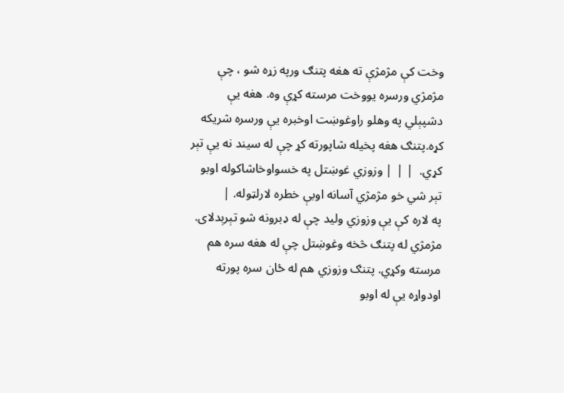وخت کې مژمژې ته هغه پتنګ ورپه زړه شو ، چې مژمژي ورسره يووخت مرسته کړې وه. هغه يې دشپېلي په وهلو راوغوښت اوخبره يې ورسره شريکه کړه.پتنګ هغه پخيله شاپورته کړ چې له سيند نه يې تېر کړي.  | | | وزوزي غوښتل په خسواوخاشاکوله اوبو تېر شي خو مژمژي آسانه اوبې خطره لارلټوله. |
په لاره کې يې وزوزي وليد چې له ډبرونه شو تېرېدلای. مژمژي له پتنګ څخه وغوښتل چې له هغه سره هم مرسته وکړي. پتنګ وزوزي هم له ځان سره پورته اودواړه يې له اوبو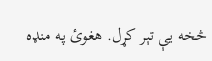څخه يې تېر کړل. هغوئ په منډه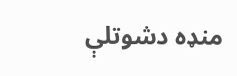منډه دشوتلې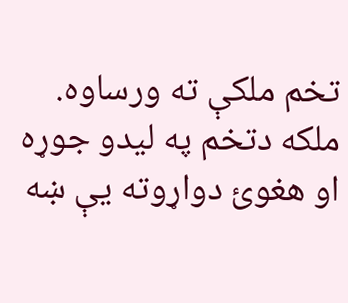تخم ملکې ته ورساوه. ملکه دتخم په ليدو جوړه او هغوئ دواړوته يې ښه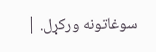سوغاتونه ورکړل. |